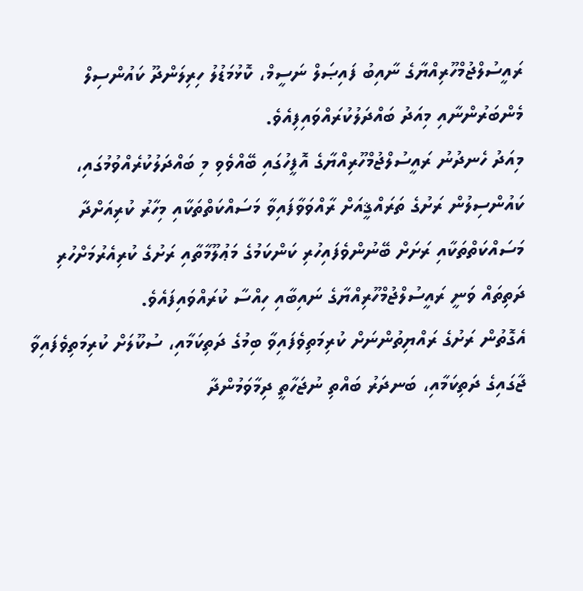ރައީސުލްޖުމްހޫރިއްޔާގެ ނާއިބު ފައިޞަލް ނަސީމް، ކޮޅުމަޑުލު ހިރިލަންދޫ ކައުންސިލް މެންބަރުންނާއި މިއަދު ބައްދަލުކުރައްވައިފިއެވެ.
މިއަދު ހެނދުނު ރައީސުލްޖުމްހޫރިއްޔާގެ އޮފީހުގައި ބޭއްވެވި މި ބައްދަލުކުރެއްވުމުގައި، ކައުންސިލުން ރަށުގެ ތަރައްޤީއަށް ރާއްވަވާފައިވާ މަސައްކަތްތަކާއި މިހާރު ކުރިއަށްދާ މަސައްކަތްތަކާއި ރަށަށް ބޭނުންވެފައިހުރި ކަންކަމުގެ މަޢުލޫމާތާއި ރަށުގެ ކުރިއެރުމަށްހުރި ދަތިތައް ވަނީ ރައީސުލްޖުމްހޫރިއްޔާގެ ނައިބާއި ހިއްސާ ކުރައްވައިފައެވެ.
އެގޮތުން ރަށުގެ ރައްޔިތުންނަށް ކުރިމަތިވެފައިވާ ބިމުގެ ދަތިކަމާއި، ސުކޫލަށް ކުރިމަތިވެފައިވާ ޖާގައިގެ ދަތިކަމާއި، ބަނދަރު ބައްތި ނުޖަހާތީ ދިމާވަމުންދާ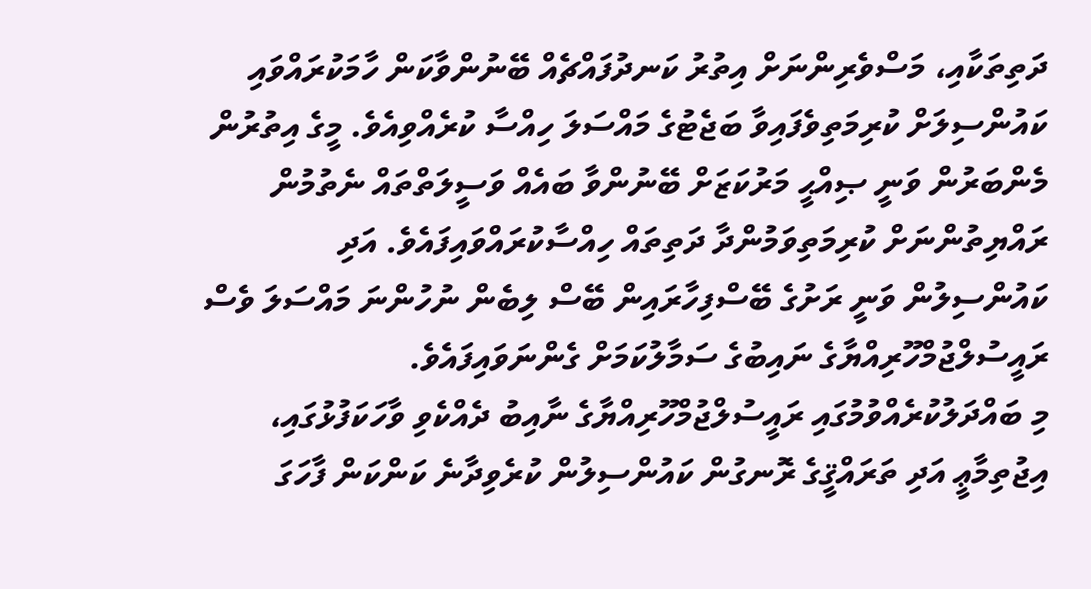ދަތިތަކާއި، މަސްވެރިންނަށް އިތުރު ކަނދުފައްޗެއް ބޭނުންވާކަން ހާމަކުރައްވައި ކައުންސިލަށް ކުރިމަތިވެފައިވާ ބަޖެޓުގެ މައްސަލަ ހިއްސާ ކުރެއްވިއެވެ. މީގެ އިތުރުން މެންބަރުން ވަނީ ޞިއްޙީ މަރުކަޒަށް ބޭނުންވާ ބައެއް ވަސީލަތްތައް ނެތުމުން ރައްޔިތުންނަށް ކުރިމަތިވަމުންދާ ދަތިތައް ހިއްސާކުރައްވައިފައެވެ. އަދި ކައުންސިލުން ވަނީ ރަށުގެ ބޭސްފިހާރައިން ބޭސް ލިބެން ނުހުންނަ މައްސަލަ ވެސް ރައީސުލްޖުމްހޫރިއްޔާގެ ނައިބުގެ ސަމާލުކަމަށް ގެންނަވައިފައެވެ.
މި ބައްދަލުކުރެއްވުމުގައި ރައީސުލްޖުމްހޫރިއްޔާގެ ނާއިބު ދެއްކެވި ވާހަކަފުޅުގައި، އިޖުތިމާޢީ އަދި ތަރައްޤީގެ ރޮނގުން ކައުންސިލުން ކުރެވިދާނެ ކަންކަން ފާހަގަ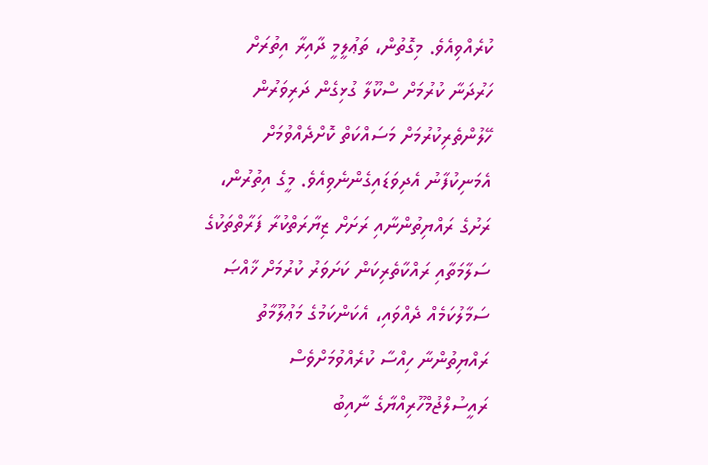ކުރެއްވިއެވެ. މިގޮތުން، ތަޢުލީމީ ދާއިރާ އިތުރަށް ހަރުދަނާ ކުރުމަށް ސްކޫލާ ގުޅިގެން ދަރިވަރުން ހޭލުންތެރިކުރުމަށް މަސައްކަތް ކޮށްދެއްވުމަށް އެމަނިކުފާނު އެދިވަޑައިގެންނެވިއެވެ. މީގެ އިތުރުން، ރަށުގެ ރައްޔިތުންނާއި ރަށަށް ޒިޔާރަތްކުރާ ފަރާތްތަކުގެ ސަލާމަތާއި ރައްކާތެރިކަން ކަށަވަރު ކުރުމަށް ޚާއްޞަ ސަމާލުކަމެއް ދެއްވައި، އެކަންކަމުގެ މަޢުލޫމާތު ރައްޔިތުންނާ ހިއްސާ ކުރެއްވުމަށްވެސް ރައީސުލްޖުމްހޫރިއްޔާގެ ނާއިބު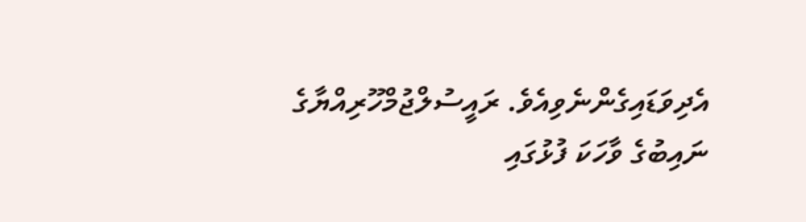އެދިވަޑައިގެންނެވިއެވެ. ރައީސުލްޖުމްހޫރިއްޔާގެ ނައިބުގެ ވާހަކަ ފުޅުގައި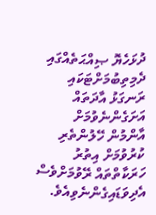ދުޅަހެޔޮ ޞިއްޙަތެއްގައި ދެމިތިބުމަށްޓަކައި ރަނގަޅު އާދަތައް އަށަގެންނެވުމަށް އާންމުން ހޭލުންތެރި ކުރުވުމަށް އިތުރު ހަރަކާތްތައް ރޭވުމަށްވެސް އެދިވަޑައިގެންނެވިއެވެ.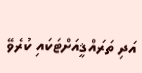އަދި ތަރައްޤީއަށްޓަކައި ކުރެވޭ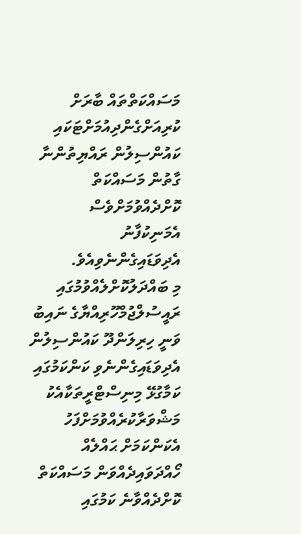މަސައްކަތްތައް ބާރަށް ކުރިއަށްގެންދިއުމަށްޓަކައި ކައުންސިލުން ރައްޔިތުންނާ ގާތުން މަސައްކަތް ކޮށްދެއްވުމަށްވެސް އެމަނިކުފާނު އެދިވަޑައިގެންނެވިއެވެ.
މި ބައްދަލުކޮށްލެއްވުމުގައި ރައީސުލްޖުމްހޫރިއްޔާގެ ނައިބު ވަނީ ހިރިލަންދޫ ކައުންސިލުން އެދިވަޑައިގެންނެވި ކަންކަމުގައި ކަމާގުޅޭ މިނިސްޓްރީތަކާއެކު މަޝްވަރާކުރެއްވުމަށްފަހު އެކަންކަމަށް ޙައްލެއް ހޯއްދަވައިދެއްވަން މަސައްކަތް ކޮށްދެއްވާނެ ކަމުގައި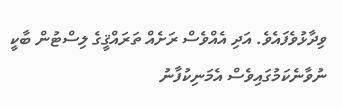ވިދާޅުވެފައެވެ. އަދި އެއްވެސް ރަށެއް ތަރައްޤީގެ ލިސްޓުން ބާކީ ނުވާނެކަމުގައިވެސް އެމަނިކުފާނު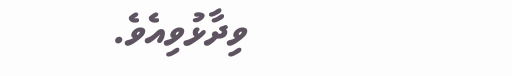ވިދާޅުވިއެވެ.